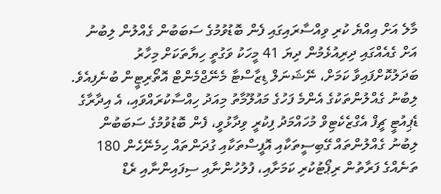މާލެ އަށް އިއްޔެ ކުރި ވިއްސާރައިގައި ފެން ބޮޑުވުމުގެ ސަބަބުން ގެއްލުން ލިބުނު އަށް ގެއެއްގައި ދިރިއުޅެމުން ދިޔަ 41 މީހަކު ވަގުތީ ހިޔާތަކަށް މިހާރު ބަދަލުކޮށްފައިވާ ކަމަށް، ނޭޝަނަލް ޑިޒާސްޓާ މެނޭޖްމެންޓް އޮތޯރިޓީން ބުނެފިއެވެ.
ލިބުނު ގެއްލުންތަކުގެ އެންމެ ފަހުގެ މައުލޫމާތު މިއަދު ހިއްސާކުރައްވައި، އެ އިދާރާގެ ޑެޕިއުޓީ ޗީފް އެގްޒެކެޓިވް މުހައްމަދު ފިކުރީ ވިދާޅުވީ، ފެން ބޮޑުވުމުގެ ސަބަބުން ލިބުނު ގެއްލުންތައް ގޭބިސީތަކާއި އޮފީސްތަކާއި ގުދަންތައް ހިމެނޭހެން 180 ތަނެއްގެ ފަރާތުން ރިޕޯޓުކުރި ކަމަށާއި، ފުލުހުންނާއި ސިފައިންނާއި ރެޑް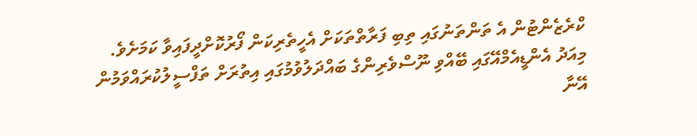ކްރެޒެންޓުން އެ ތަންތަނުގައި ތިބި ފަރާތްތަކަށް އެހީތެރިކަން ފޯރުކޮށްދީފައިވާ ކަމަށެވެ.
މިއަދު އެންޑީއެމްއޭގައި ބޭއްވި ނޫސްވެރިންގެ ބައްދަލުވުމުގައި އިތުރަށް ތަފްސީލުކުރައްވަމުން އޭނާ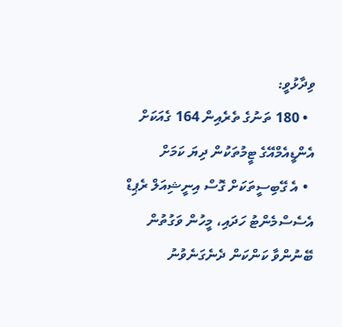ވިދާޅުވީ:
  • 180 ތަނުގެ ތެރެއިން 164 ގެއަކަށް އެންޑީއެމްއޭގެ ޓީމުތަކުން ދިޔަ ކަމަށް
  • އެ ގޭބިސީތަކަށް ގޮސް އިނީޝިއަލް ރެޕިޑް އެސެސްމެންޓު ހަދައި، މީހުން ވަގުތުން ބޭނުންވާ ކަންކަން ދެނެގަނެވުނު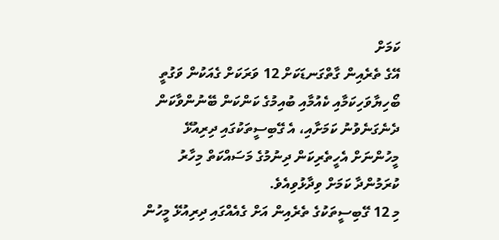ކަމަށް
އޭގެ ތެރެއިން ގާތްގަނޑަކަށް 12 ވަރަކަށް ގެއަކުން ވަގުތީ ބޯހިޔާވަހިކަމާއި ކެއުމާއި ބުއިމުގެ ކަންކަން ބޭނުންވާކަން ދެނެގަނެވުނު ކަމަށާއި، އެ ގޭބިސީތަކުގައި ދިރިއުޅޭ މީހުންނަށް އެހީތެރިކަން ދިނުމުގެ މަސައްކަތް މިހާރު ކުރަމުންދާ ކަމަށް ވިދާޅުވިއެވެ.
މި 12 ގޭބިސީތަކުގެ ތެރެއިން އަށް ގެއެއްގައި ދިރިއުޅޭ މީހުން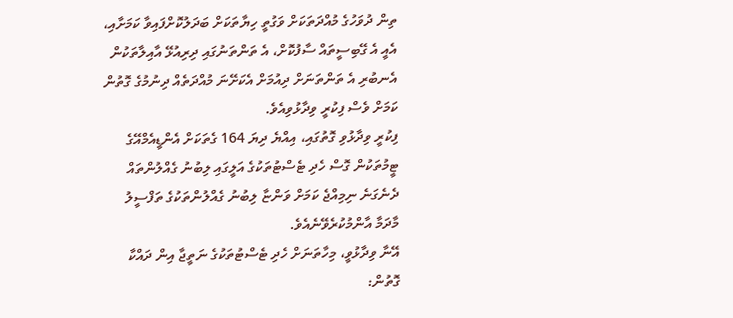ތިން ދުވަހުގެ މުއްދަތަކަށް ވަގުތީ ހިޔާތަކަށް ބަދަލުކޮށްފައިވާ ކަމަށާއި، އެއީ އެ ގޭބިސީތައް ސާފުކޮށް، އެ ތަންތަނުގައި ދިރިއުޅޭ އާއިލާތަކުން އެނބުރި އެ ތަންތަނަށް ދިއުމަށް އެކަށޭނަ މުއްދަތެއް ދިނުމުގެ ގޮތުން ކަމަށް ވެސް ފިކުރީ ވިދާޅުވިއެވެ.
ފިކުރީ ވިދާޅުވި ގޮތުގައި، އިއްޔެ ދިޔަ 164 ގެތަކަށް އެންޑީއެމްއޭގެ ޓީމުތަކުން ގޮސް ހެދި ޓެސްޓުތަކުގެ އަލީގައި ލިބުނު ގެއްލުންތައް ދެނެގަނެ ނިމިއްޖެ ކަމަށް ވަންޏާ ލިބުނު ގެއްލުންތަކުގެ ތަފްސީލު މާދަމާ އާންމުކުރެވޭނެއެވެ.
އޭނާ ވިދާޅުވީ، މިހާތަނަށް ހެދި ޓެސްޓުތަކުގެ ނަތީޖާ އިން ދައްކާ ގޮތުން: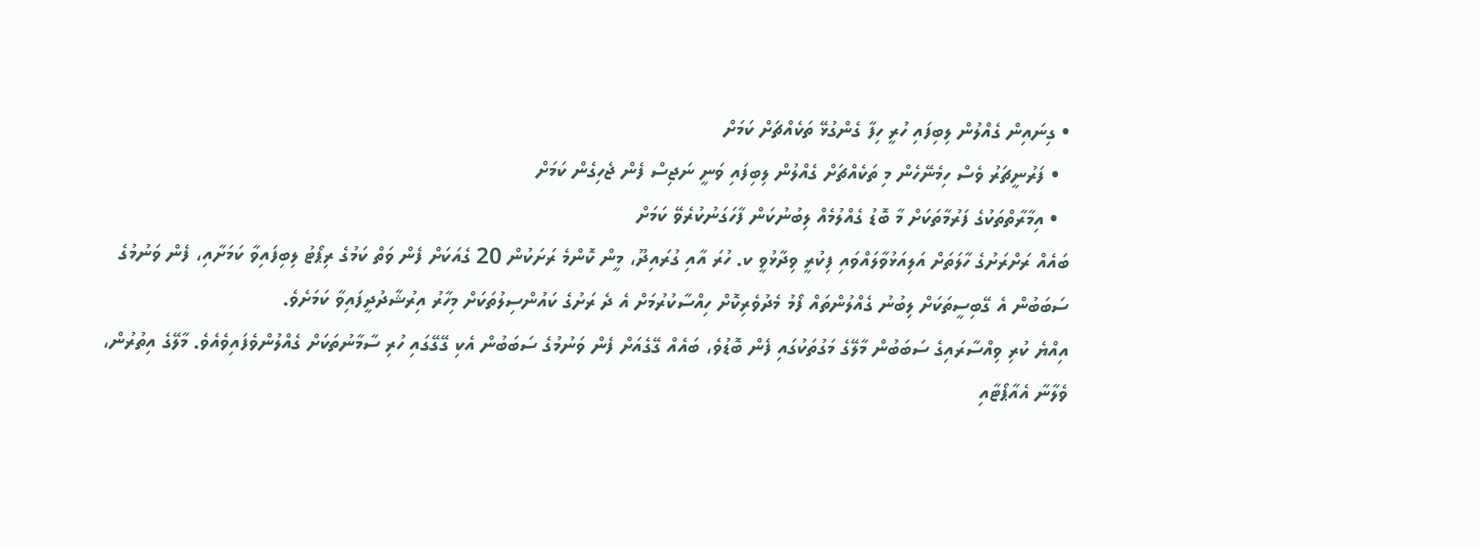• ގިނައިން ގެއްލުން ލިބިފައި ހުރީ ހިފާ ގެންގުޅޭ ތަކެއްޗަށް ކަމަށް
  • ފަރުނީޗަރު ވެސް ހިމެނޭހެން މި ތަކެއްޗަށް ގެއްލުން ލިބިފައި ވަނީ ނަޖިސް ފެން ޖެހިގެން ކަމަށް
  • އިމާރާތްތަކުގެ ފަރުމާތަކަށް މާ ބޮޑު ގެއްލުމެއް ލިބުނުކަން ފާހަގަނުކުރެވޭ ކަމަށް
ބައެއް ރަށްރަށުގެ ހާލަތަށް އަލިއަޅުވާލައްވައި ފިކުރީ ވިދާޅުވީ ކ. ހުރަ އާއި ގުރައިދޫ، މީން ކޮންމެ ރަށަކުން 20 ގެއަކަށް ފެން ވަތް ކަމުގެ ރިޕޯޓު ލިބިފައިވާ ކަމަށާއި، ފެން ވަނުމުގެ ސަބަބުން އެ ގޭބިސީތަކަށް ލިބުނު ގެއްލުންތައް ފޯމު މެދުވެރިކޮށް ހިއްސާކުރުމަށް އެ ދެ ރަށުގެ ކައުންސިލުތަކަށް މިހާރު އިރުޝާދުދީފައިވާ ކަމަށެވެ.
އިއްޔެ ކުރި ވިއްސާރައިގެ ސަބަބުން މާލޭގެ މަގުތަކުގައި ފެން ބޮޑުވެ، ބައެއް ގޭގެއަށް ފެން ވަނުމުގެ ސަބަބުން އެކި ގޭގޭގައި ހުރި ސާމާނުތަކަށް ގެއްލުންވެފައިވެއެވެ. މާލޭގެ އިތުރުން، ވެލާނާ އެއާޕޯޓާއި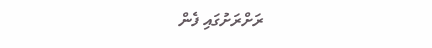ރަށްރަށުގައި ފެން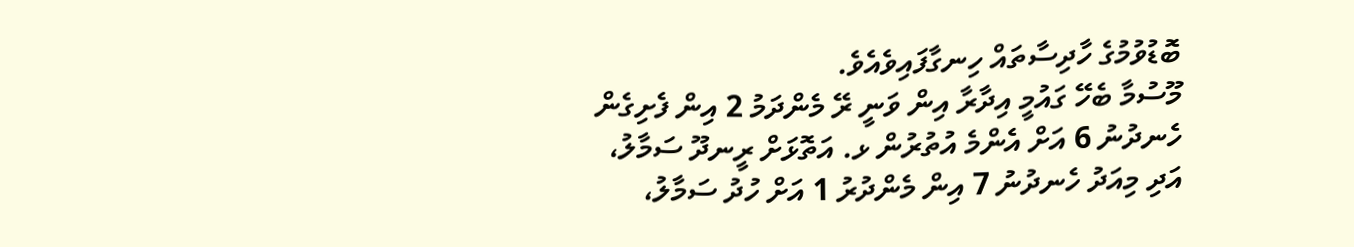ބޮޑުވުމުގެ ހާދިސާތައް ހިނގާފައިވެއެވެ.
މޫސުމާ ބެހޭ ގައުމީ އިދާރާ އިން ވަނީ ރޭ މެންދަމު 2 އިން ފެށިގެން ހެނދުނު 6 އަށް އެންމެ އުތުރުން ޅ. އަތޮޅަށް ރީނދޫ ސަމާލު، އަދި މިއަދު ހެނދުނު 7 އިން މެންދުރު 1 އަށް ހުދު ސަމާލު،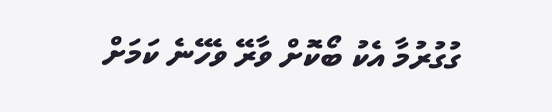ގުގުރުމާ އެކު ބޯކޮށް ވާރޭ ވެހޭނެ ކަމަށް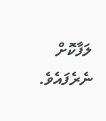ލަފާކޮށް ނެރެފައެވެ.